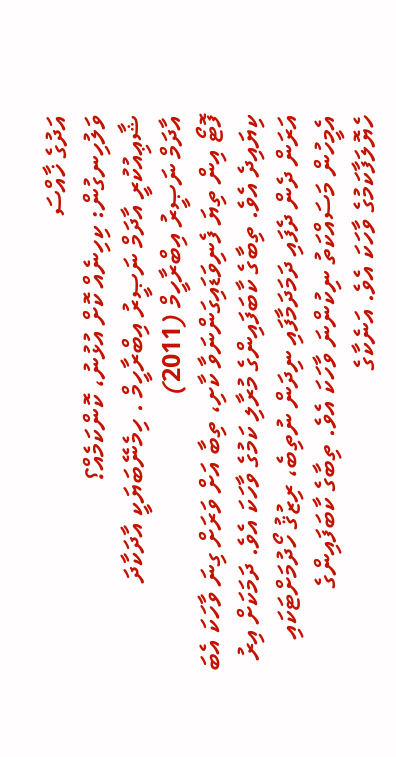އަދުގެ ޚާއްސަ
ވަލުހިނގުން: ކިހިނެއް ކޮށް އުޅުނު، ކޮންކަމެއް؟
ޝާޢިއުކުރީ އާދަމް ނަޞީރު އިބްރާހީމް . ހިމެނޭބަޔަކީ އާދަކާދަ
އާދަމް ނަޞީރު އިބްރާހީމް (2011)
ފޮޓޯ އިން ތިޔަ ފެނިވަޑައިގަންނަވާ ކާށި، ތިބާ އަށް ވަރަށް ގިނަ ވާހަކަ އެބަ ކިޔައިދެ އެވެ. ތިބާގެ ކާބަފައިންގެ މުރާލި ކަމުގެ ވާހަކަ އެވެ. ދަމަކަށް އިރު އަރަން ދެން ދެފައި ދަމަދަމާފައި ނިދަން ނުތިބެ، ރިޒުޤު ހޯދުމަށްޓަކައި އެމީހުން މަސައްކަތު ނިކުންނަ ވާހަކަ އެވެ. ތިބާގެ ކާބަފައިންގެ ހެޔޮލަފާކަމުގެ ވާހަކަ އެވެ. އަނެކާގެ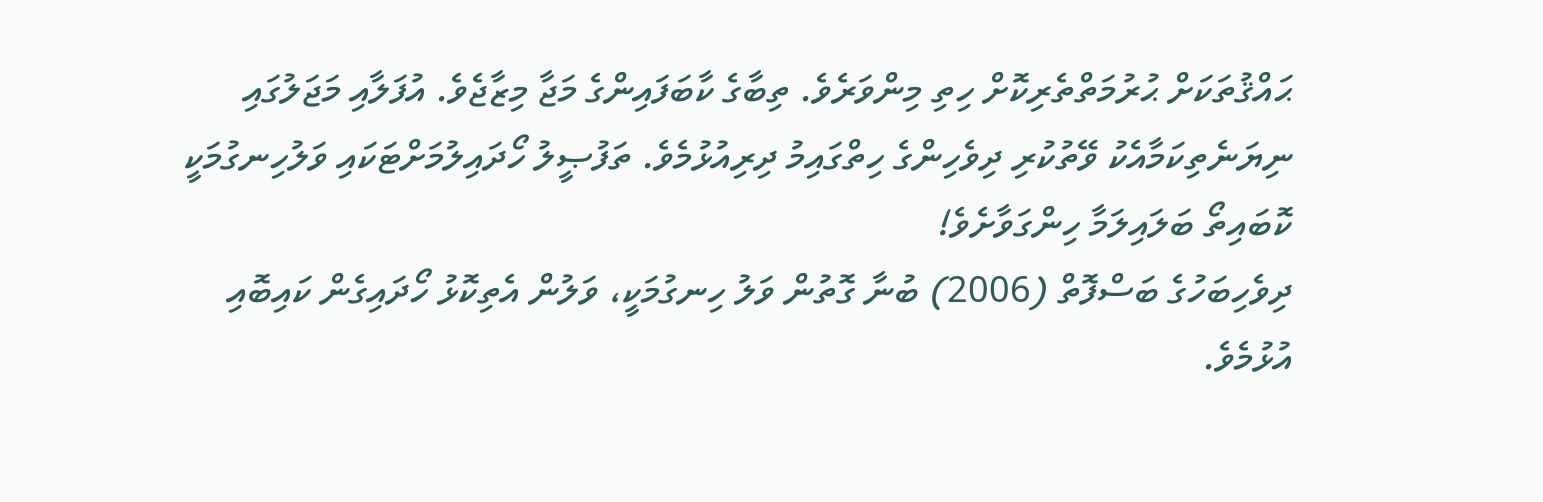ޙައްޤުތަކަށް ޙުރުމަތްތެރިކޮށް ހިތި މިންވަރެވެ. ތިބާގެ ކާބަފައިންގެ މަޖާ މިޒާޖެވެ. އުފަލާއި މަޖަލުގައި ނިޔަނެތިކަމާއެކު ވޭތުކުރި ދިވެހިންގެ ހިތްގައިމު ދިރިއުޅުމެވެ. ތަފުޞީލު ހޯދައިލުމަށްޓަކައި ވަލުހިނގުމަކީ ކޮބައިތޯ ބަލައިލަމާ ހިންގަވާށެވެ!
ދިވެހިބަހުގެ ބަސްފޮތް (2006) ބުނާ ގޮތުން ވަލު ހިނގުމަކީ، ވަލުން އެތިކޮޅު ހޯދައިގެން ކައިބޮއި އުޅުމެވެ.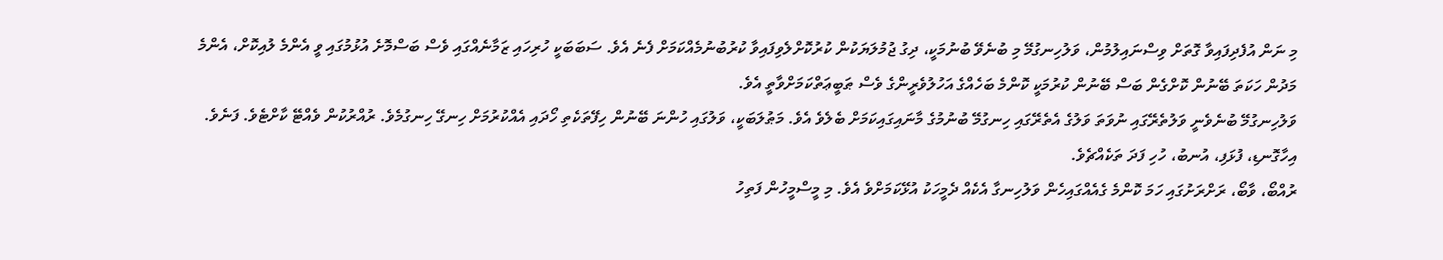މި ނަން އުފެދިފައިވާ ގޮތަށް ވިސްނައިލުމުން، ވަލުހިނގުމޭ މި ބުނެވޭ ބުނުމަކީ، ދިގު ޖުމުލަޔަކުން ކުރުކޮށްލެވިފައިވާ ކުރުބުނުމެއްކަމަށް ފެނެ އެވެ. ސަބަބަކީ ހުރިހައި ޒަމާނެއްގައި ވެސް ބަސްމޮށެ އުޅުމުގައި ވީ އެންމެ ލުއިކޮށް، އެންމެ މަދުން ހަކަތަ ބޭނުން ކޮށްގެން ބަސް ބޭނުން ކުރުމަކީ ކޮންމެ ބަހެއްގެ އަހުލުވެރީންގެ ވެސް ޠަބީޢަތްކަމަށްވާތީ އެވެ.
ވަލުހިނގުމޭ ބުނެވެނީ ވަލުތެރޭގައި ނުވަތަ ވަލުގެ އެތެރޭގައި ހިނގުމޭ ބުނުމުގެ މާނައިގައިކަމަށް ބެލެވެ އެވެ. މަޠުލަބަކީ، ވަލުގައި ހުންނަ ބޭނުން ހިފޭތަކެތި ހޯދައި އެއްކުރުމަށް ހިނގޭ ހިނގުމެވެ. ރުއްރުކުން ވެއްޓޭ ކާށްޓެވެ. ފަނެވެ. އިހާގޮނޑި، ފުޅަފި، އުނބު، ހުހި ފަދަ ތަކެއްޗެވެ.
ރުއްބޯ، ވާބޯ، ރަށްރަށުގައި ހަމަ ކޮންމެ ގެއެއްގައިހެން ވަލުހިނގާ އެކެއް ދެމީހަކު އުޅޭކަމަށްވެ އެވެ. މި މީސްމީހުން ފަތިހު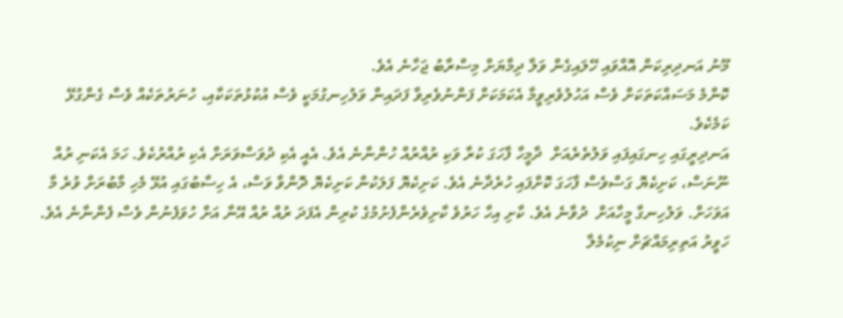މޫނު އަނދިރިކަން އޮއްވައި ހޭލައިގެން ވަލާ ދިމާޔަށް މިސްރާބު ޖަހާނެ އެވެ.
ކޮންމެ މަސައްކަތަކަށް ވެސް އަހުލުވެރިވީމާ އެކަމަކަށް ފަންނުވެރިވާ ފަދައިން ވަލުހިނގުމަކީ ވެސް އުކުޅުތަކަކާއި، ހުނަރުތަކެއް ވެސް ގެންގުޅޭ ކަމެކެވެ.
އަނދިރީގައި ހިނގައިފައި ވަލުތެރެއަށް  ދާމީހާ ފާހަގަ ކުރާ ވަކި ރުއްރުއް ހުންނާނެ އެވެ. އެއީ އެކި ދުވަސްވަރަށް އެކި ރުއްރުކެވެ. ހަމަ އެކަނި ރުއް ނޫނަސް، ކަށިކެޔޮ ގަސްވެސް ފާހަގަ ކޮށްފައި ހުރެދާނެ އެވެ. ކަށިކެޔޮ ފަލަކުން ކަށިކެޔޮ ދޮންވާ ވަސް، އެ ހިސާބުގައި އުޅޭ މެހި މާބުރަށް ވުރެ މާ އަވަހަށް. ވަލުހިނގާ މީހާއަށް  ދުވާނެ އެވެ. ކާށި އިހާ ހަރުވެ ކާށިވެރެންފެށުމުގެ ކުރިން އެފަދަ ރުއް ރުއް އޭނާ އަށް ހުވަފެނުން ވެސް ފެންނާނެ އެވެ. ހަވީރު އަތިރިމައްޗަށް ނިކުމެލާ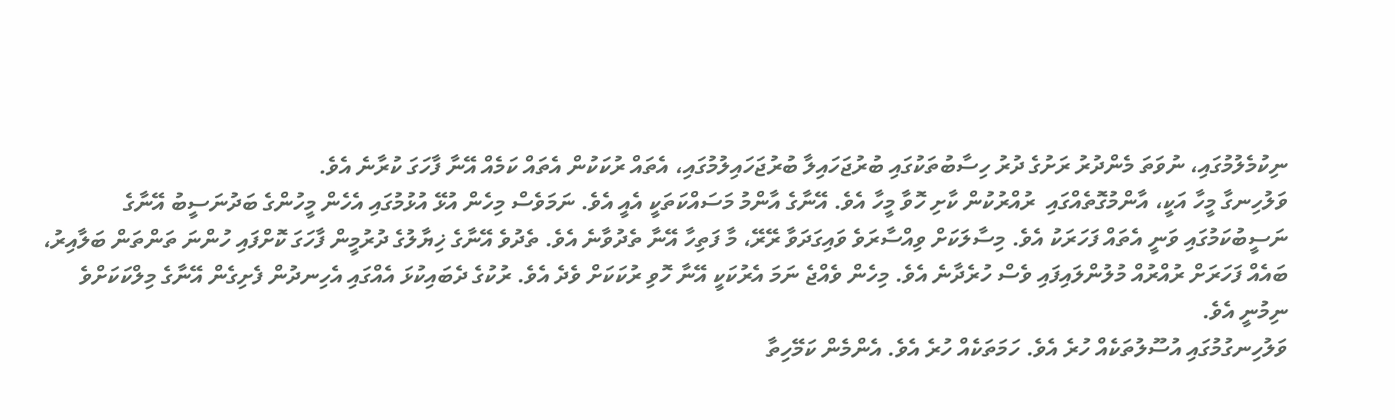ނިކުމެލުމުގައި، ނުވަތަ މެންދުރު ރަށުގެ ދުރު ހިސާބުތަކުގައި ބުރުޖަހައިލާ ބުރުޖަހައިލުމުގައި، އެތައް ރުކަކުން އެތައް ކަމެއް އޭނާ ފާހަގަ ކުރާނެ އެވެ.
ވަލުހިނގާ މީހާ އަކީ، އާންމުގޮތެއްގައި  ރުއްރުކުން ކާށި ހޮވާ މީހާ އެވެ. އޭނާގެ އާންމު މަސައްކަތަކީ އެއީ އެވެ. ނަމަވެސް މިހެން އުޅޭ އުޅުމުގައި އެހެން މީހުންގެ ބަދުނަސީބު އޭނާގެ ނަސީބުކަމުގައި ވަނީ އެތައް ފަހަރަކު އެވެ. މިސާލަކަށް ވިއްސާރަވެ ވައިގަދަވާ ރޭރޭ، މާ ފަތިހާ އޭނާ ތެދުވާނެ އެވެ. ތެދުވެ އޭނާގެ ޚިޔާލުގެ ދުރުމީން ފާހަގަ ކޮށްފައި ހުންނަ ތަންތަން ބަލާއިރު، ބައެއް ފަހަރަށް ރުއްރުއް މުލުންލައިފައި ވެސް ހުރެދާނެ އެވެ. މިހެން ވެއްޖެ ނަމަ އެރުކަކީ އޭނާ ހޮވި ރުކަކަށް ވެދެ އެވެ. ރުކުގެ ދެބައިކުޅަ އެއްގައި އެހިނދުން ފެށިގެން އޭނާގެ މިލްކަކަށްވެ ނިމުނީ އެވެ.
ވަލުހިނގުމުގައި އުސޫލުތަކެއް ހުރެ އެވެ. ހަމަތަކެއް ހުރެ އެވެ. އެންމެން ކަމޭހިތާ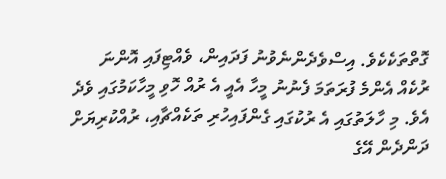ގޮތްތަކެކެވެ. އިސްވެދެންނެވުނު ފަދައިން، ވެއްޓިފައި އޮންނަ ރުކެއް އެންމެ ފުރަތަމަ ފެނުނު މީހާ އެއީ އެ ރުއް ހޮވި މީހާކަމުގައި ވެދެ އެވެ. މި ހާލަތުގައި އެ ރުކުގައި ގެންފައިހުރި ތަކެއްޗާއި، ރުއްކުރިޔަށް ދަންދެން އޭގެ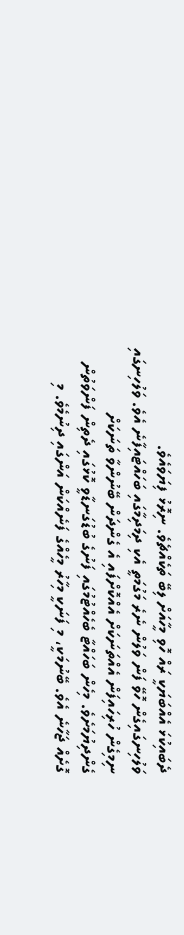ދެބައިކުޅަ އެއްބަޔަކީ ރައް ހޮވި މީހާއަށް ލިބޭ ތަކެއްޗެވެ. ނިރޮޅު ފިޔަވައެވެ.
ވަލުހިނގައިގެން ހޮވޭ ފަން ވަލުން ނެރެ މަގުމަތީ އެކި ދިމަދިމާގައި ބަހައްޓައިފާނެ އެވެ. ވަލުހިނގައި ނިމިގެން ހުރިހައިފަން އެއްތަނަކަށް އެއްކޮށްފައި އެ ގެންދަން ބޭނުންވާ ތަނަކަށް ގެންދިޔުމަށެވެ. މިހެން ބަހައްޓާ ބެހެއްޓުމުގައި ފަނުގެ ބުޑުގަނޑާވީ ކޮޅުގައި ދެތިން ފަންވަތުން ގޮށެއް ޖަހާނެ އެވެ. ބޭނުމަކީ، މި ފަނަކީ މިހާރު މީހެއްގެ ފަނެއްކަން އަންގައި ދިނުމެވެ. މި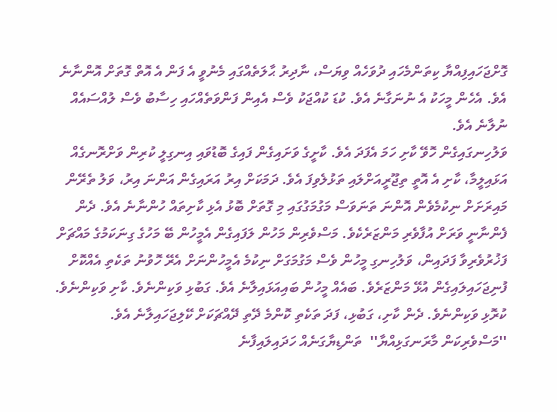ގޮށްޖަހައިފިއްޔާ ކިތަންމެހައި ދުވަހެއް ވިޔަސް، ނާދިރު ޙާލަތެއްގައި މެނުވީ އެ ފަން އެ އޮތް ގޮތަށް އޮންނާނެ އެވެ. އެހެން މީހަކު އެ ނުނަގާނެ އެވެ. ކުޑަ ކުއްޖަކު ވެސް އެއިން ފަންވަތެއްހައި ހިސާބު ވެސް ލުއްސައެއް ނުލާނެ އެވެ.
ވަލުހިނގައިގެން ހޮވޭ ކާށި ހަމަ އެފަދަ އެވެ. ކާށީގެ ވަށައިގެން ފައިގެ ބޮޑުވައި އިނގިލީ ކުރިން ވަށްރޮނގެއް އަޅައިލީމާ، ކާށި އެ އޮތީ ތިޖޫރީއަށްލައި ތަޅުލެވިފަ އެވެ. ދަމަކަށް އިރު އަރައިގެން އަންނަ އިރު، ވަލު ތެރޭން މައިރަށަށް ނިކުމެވެން އޮންނަ ތަނަވަސް މަގުމަގުގައި މި ގޮތަށް ބޮޅު އެޅި ކާށިތައް ހުންނާނެ އެވެ. ދެން ފެންނާނީ ވަރަށް އުފާވެރި މަންޒަރެކެވެ. މަސްވެރިން މަހުން ލަފައިގެން އެމީހުން ބޭ މަހުގެ ގިނަކަމުގެ މައްޗަށް ފަޚުރުވެރިވާ ފަދައިން، ވަލުހިނގި މީހުން ވެސް މަގުމަގަށް ނިކުމެ އެމީހުންނަށް އެރޭ ހޮވުނު ތަކެތި އެއްކޮށް ފުނިޖަހައިލައިގެން އުޅޭ މަންޒަރެވެ. ބައެއް މީހުން ބައިއަޅައިލާނެ އެވެ. ގަބުޅި ވަކިންނެވެ. ކާށި ވަކިންނެވެ. ކުރޮޅި ވަކިންނެވެ. ދެން ކާށި، ގަބުޅި، ފަދަ ތަކެތި ކޮންމެ ދޭތި ދޭއްޗަކަށް ކޭލިޖަހައިލާނެ އެވެ.  ''މަސްވެރިކަން މާރަނގަޅިއްޔާ''  ތަންޑިޔާގަނެއް ހަދައިލައިފާނެ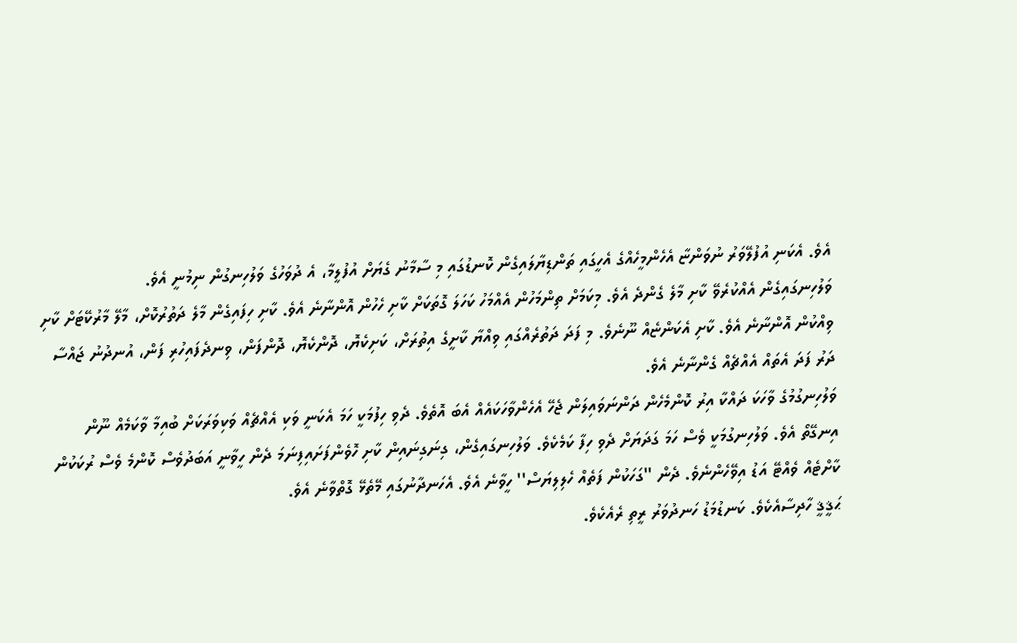އެވެ. އެކަނި އުފުލޭވަރު ނުވަންޏާ އެހެންމީހެއްގެ އެހީގައި ތަންޑިޔާލައިގެން ކޮނޑުގައި މި ސާމާނު ގެޔަށް އުފުލީމާ، އެ ދުވަހުގެ ވަލުހިނގުން ނިމުނީ އެވެ.
ވަލުހިނގައިގެން އެއްކުރެވޭ ކާށި މާލެ ގެންދެ އެވެ. މިކަމަށް ތިންމަހުން އެއްމަހު ކަހަލަ ގޮތަކަށް ކާށި ހެހުން އޮންނާނެ އެވެ. ކާށި ހިފައިގެން މާލެ ދަތުރުކޮށް، މާލޭ މާރުކޭޓަށް ކާށި ވިއްކުން އޮންނާނެ އެވެ. ކާށި އެކަންޏެއް ނޫނެވެ. މި ފަދަ ދަތުރެއްގައި ވިއްޔާ ކާށީގެ އިތުރަށް، ކަށިކެޔޮ، ދޮންކެޔޮ، ދޮންފަން، ވިނދެފައިހުރި ފަން، އުނދުނު ޖައްސާ ދަރު ފަދަ އެތައް އެއްޗެއް ގެންނާނެ އެވެ.
ވަލުހިނގުމުގެ ވާހަކަ ދައްކާ އިރު ކޮންމެހެން ދަންނަވައިލަން ޖެހޭ އެހެންވާހަކައެއް އެބަ އޮތެވެ. ދެވި ހިފުމަކީ ހަމަ އެކަނީ ވަކި އެއްޗެއް ވަކިވަރަކަށް ބުއިމާ ވާކަމެއް ނޫން އިނގޭތޯ އެވެ. ވަލުހިނގުމަކީ ވެސް ހަމަ ގަދަޔަށް ދެވި ހިފާ ކަމެކެވެ. ވަލުހިނގައިގެން، ގިނަގިނައިން ކާށި ހޮވެންފަށައިފިނަމަ ދެން ހީވާނީ އަބަދުވެސް ކޮންމެ ވެސް ރުކަކުން ކާށްޓެއް ވެއްޓޭ އަޑު އިވޭހެންނެވެ. ދެން ''ގަހަކުން ފަތެއް ހެލިލިޔަސް'' ހީވާނެ އެވެ. އެހަނދާނުގައި މޭތެޅޭ ގޮތްވާނެ އެވެ.
ޙަޤީޤީ ހާދިސާއެކެވެ. ކަނޑުމަޑު ހަނދުވަރު ރީތި ރެއެކެވެ.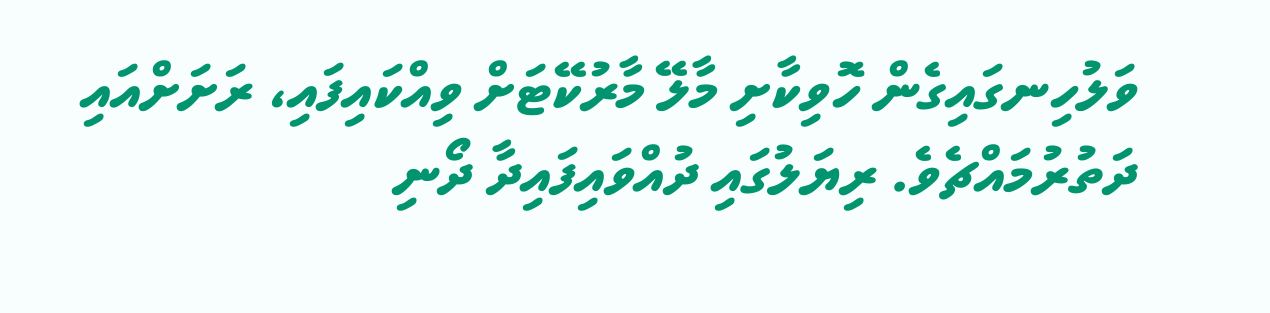ވަލުހިނގައިގެން ހޮވިކާށި މާލޭ މާރުކޭޓަށް ވިއްކައިފައި، ރަށަށްއައި ދަތުރުމައްޗެވެ. ރިޔަލުގައި ދުއްވައިފައިދާ ދޯނި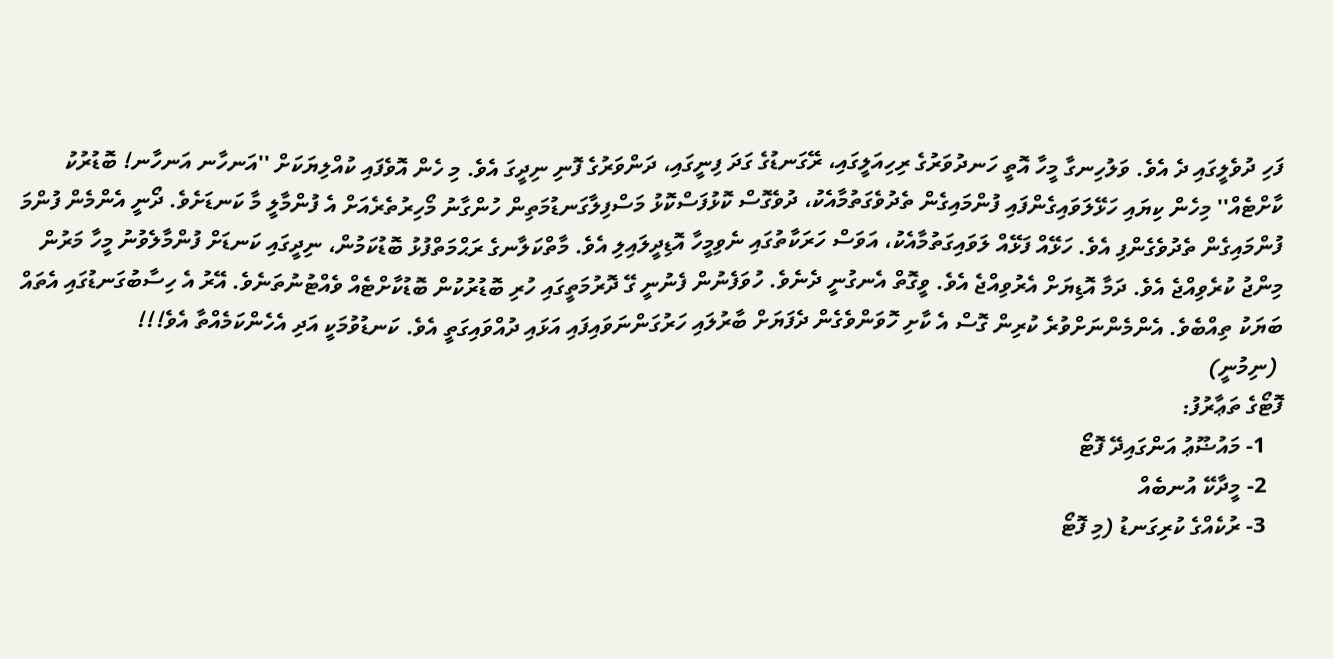ފަހި ދުވެލީގައި ދެ އެވެ. ވަލުހިނގާ މީހާ އޮތީ ހަނދުވަރުގެ ރިހިއަލީގައި، ރޭގަނޑުގެ ގަދަ ފިނީގައި، ދަންވަރުގެ ފޮނި ނިދީގަ އެވެ. މި ހެން އޮވެފައި ކުއްލިޔަކަށް ''އަނހާނ އަނހާނ! ބޮޑުރުކު ކާށްޓެއް'' މިހެން ކިޔައި ހަޅޭލަވައިގެންފައި ފުންމައިގެން ތެދުވެގަތުމާއެކު، ދުވެގޮސް ކޮޅުފަސްކޮޅު މަސްފިލާގަނޑުމަތިން ހުންގާނު މޯހިރުތެރެއަށް އެ ފުންމާލީ މާ ކަނޑަށެވެ. ދޯނީ އެންމެން ފުންމަ ފުންމައިގެން ތެދުވެގެންފި އެވެ. ހަޅޭއް ފަޅޭއް ލަވައިގަތުމާއެކު، އަވަސް ހަރަކާތުގައި ނެވިމީހާ އޮޑިދީލައިލި އެވެ. މާތްކަލާނގެ ރަޙްމަތްފުޅު ބޮޑުކަމުން، ނިދީގައި ކަނޑަށް ފުންމާލެވުނު މީހާ މަރުން މިންޖު ކުރެވިއްޖެ އެވެ. ދަމާ އޮޑިޔަށް އެރުވިއްޖެ އެވެ. ވީގޮތް އެނގުނީ ދެނެވެ. ހުވަފެނުން ފެނުނީ ގޭ ދޮރުމަތީގައި ހުރި ބޮޑުރުކުން ބޮޑުކާށްޓެއް ވެއްޓުނުތަނެވެ. އޭރު އެ ހިސާބުގަނޑުގައި އެތައް ބަޔަކު ތިއްބެވެ. އެންމެންނަށްވުރެ ކުރިން ގޮސް އެ ކާށި ހޮވަންވެގެން ދެފަޔަށް ބާރުލައި ހަރުގަންނަވައިފައި އަޅައި ދުއްވައިގަތީ އެވެ. ކަނޑުވުމަކީ އަދި އެހެންކަމެއްތާ އެވެ!!!
 (ނިމުނީ)
ފޮޓޯގެ ތަޢާރުފު:
   1- މައުޟޫޢު އަންގައިދޭ ފޮޓޯ
   2- މީދާކޭ އުނބެއް
   3- ރުކެއްގެ ކުރިގަނޑު (މި ފޮޓޯ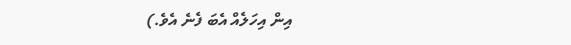އިން އިހަލެއް އެބަ ފެނެ އެވެ.)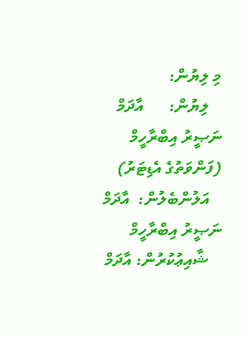މި ލިޔުން:
   ލިޔުން:      އާދަމް ނަޞީރު އިބްރާހީމް (ފަންވަތުގެ އެޑިޓަރު)
   އަލުންބެލުން:  އާދަމް ނަޞީރު އިބްރާހީމް
   ޝާއިޢުކުރުން: އާދަމް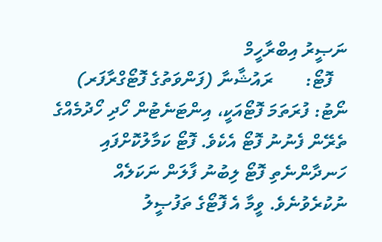ނަޞީރު އިބްރާހީމް
   ފޮޓޯ:       ރައުޝާނާ (ފަންވަތުގެ ފޮޓޯގްރާފަރ)
ނޯޓު: ފުރަތަމަ ފޮޓޯއަކީ، އިންޓަނެޓުން ހޯދި ހޯދުމެއްގެ ތެރޭން ފެނުނު ފޮޓޯ އެކެވެ. ފޮޓޯ ކަމާލުކޮށްފައި ހަނދާންނެތި ފޮޓޯ ލިބުނު ފާލަން ނަކަލެއް ނުކުރެވުނެވެ. ވީމާ އެ ފޮޓޯގެ ތަފުޞީލު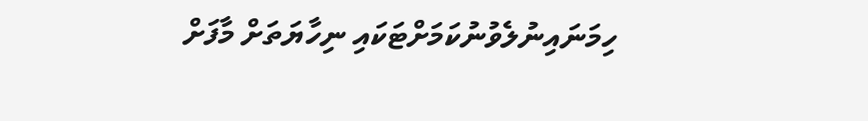ހިމަނައިނުލެވުނުކަމަށްޓަކައި ނިހާޔަތަށް މާފަށް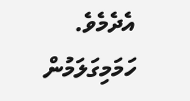އެދެމެވެ.
ހަމަމިގަލަމުން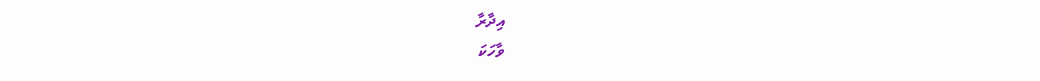އިދާރާ
ވާހަކަ